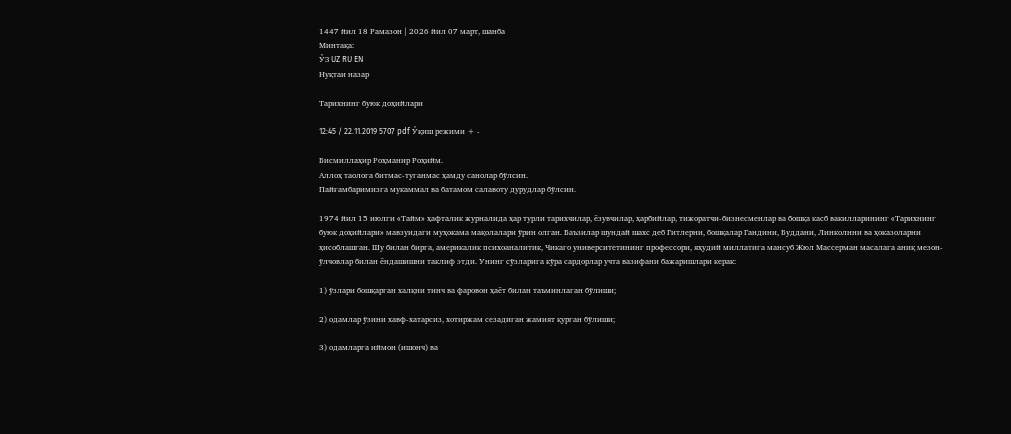1447 йил 18 Рамазон | 2026 йил 07 март, шанба
Минтақа:
ЎЗ UZ RU EN
Нуқтаи назар

Тарихнинг буюк доҳийлари

12:45 / 22.11.2019 5707 pdf Ўқиш режими + -

Бисмиллаҳир Роҳманир Роҳийм.
Аллоҳ таолога битмас-туганмас ҳамду санолар бўлсин.
Пайғамбаримизга мукаммал ва батамом салавоту дурудлар бўлсин.

1974 йил 15 июлги «Тайм» ҳафталик журналида ҳар турли тарихчилар, ёзувчилар, ҳарбийлар, тижоратчи-бизнесменлар ва бошқа касб вакилларининг «Тарихнинг буюк доҳийлари» мавзуидаги муҳокама мақолалари ўрин олган. Баъзилар шундай шахс деб Гитлерни, бошқалар Гандини, Буддани, Линколнни ва ҳоказоларни ҳисоблашган. Шу билан бирга, америкалик психоаналитик, Чикаго университетининг профессори, яҳудий миллатига мансуб Жюл Массерман масалага аниқ мезон-ўлчовлар билан ёндашишни таклиф этди. Унинг сўзларига кўра сардорлар учта вазифани бажаришлари керак:

1) ўзлари бошқарган халқни тинч ва фаровон ҳаёт билан таъминлаган бўлиши;

2) одамлар ўзини хавф-хатарсиз, хотиржам сезадиган жамият қурган бўлиши;

3) одамларга иймон (ишонч) ва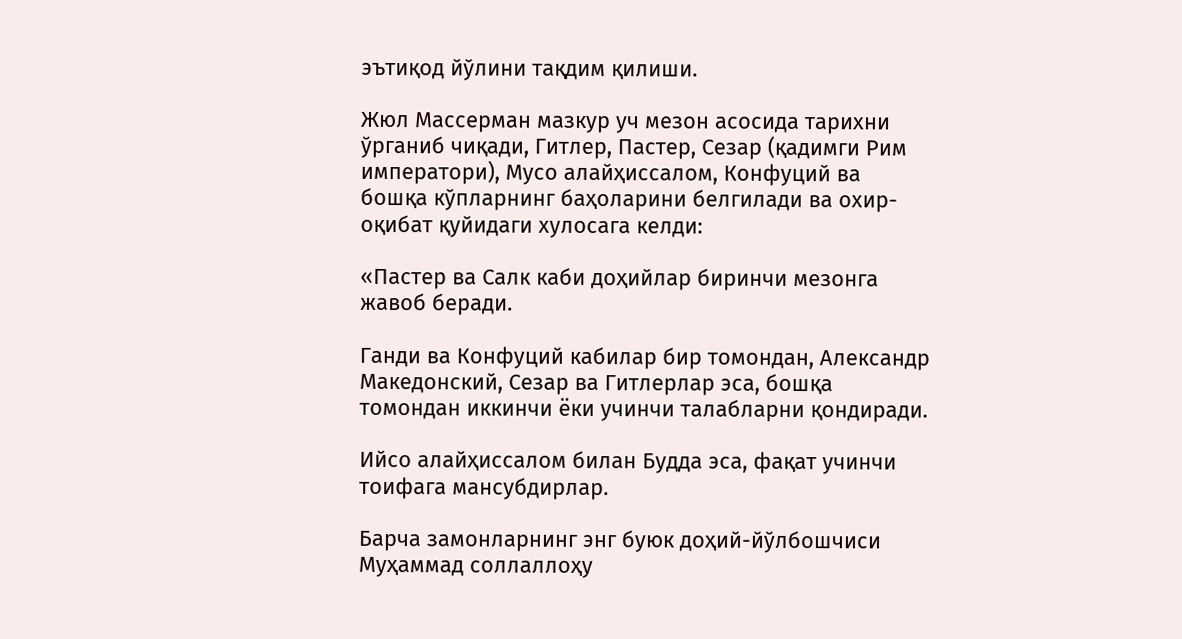эътиқод йўлини тақдим қилиши.

Жюл Массерман мазкур уч мезон асосида тарихни ўрганиб чиқади, Гитлер, Пастер, Сезар (қадимги Рим императори), Мусо алайҳиссалом, Конфуций ва бошқа кўпларнинг баҳоларини белгилади ва охир-оқибат қуйидаги хулосага келди:

«Пастер ва Салк каби доҳийлар биринчи мезонга жавоб беради.

Ганди ва Конфуций кабилар бир томондан, Александр Македонский, Сезар ва Гитлерлар эса, бошқа томондан иккинчи ёки учинчи талабларни қондиради.

Ийсо алайҳиссалом билан Будда эса, фақат учинчи тоифага мансубдирлар.

Барча замонларнинг энг буюк доҳий-йўлбошчиси Муҳаммад соллаллоҳу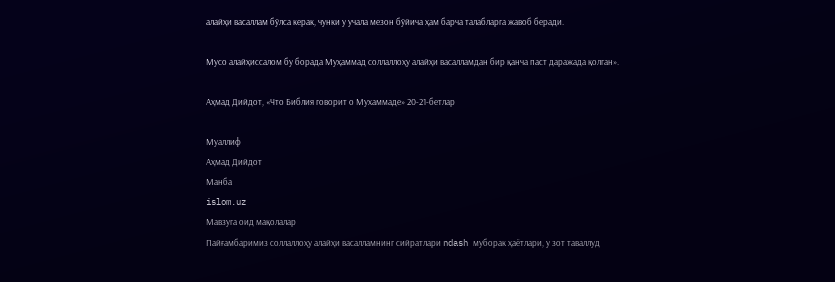алайҳи васаллам бўлса керак, чунки у учала мезон бўйича ҳам барча талабларга жавоб беради.

Мусо алайҳиссалом бу борада Муҳаммад соллаллоҳу алайҳи васалламдан бир қанча паст даражада қолган».

Аҳмад Дийдот, «Что Библия говорит о Мухаммаде» 20-21-бетлар

Муаллиф
Аҳмад Дийдот
Манба
islom.uz
Мавзуга оид мақолалар
Пайғамбаримиз соллаллоҳу алайҳи васалламнинг сийратлари ndash муборак ҳаётлари, у зот таваллуд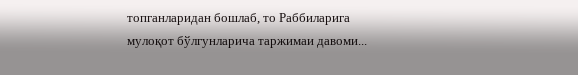топганларидан бошлаб, то Раббиларига мулоқот бўлгунларича таржимаи давоми...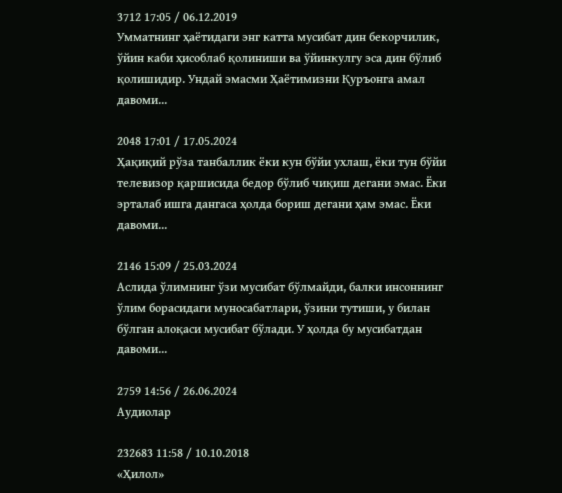3712 17:05 / 06.12.2019
Умматнинг ҳаётидаги энг катта мусибат дин бекорчилик, ўйин каби ҳисоблаб қолиниши ва ўйинкулгу эса дин бўлиб қолишидир. Ундай эмасми Ҳаётимизни Қуръонга амал давоми...

2048 17:01 / 17.05.2024
Ҳақиқий рўза танбаллик ёки кун бўйи ухлаш, ёки тун бўйи телевизор қаршисида бедор бўлиб чиқиш дегани эмас. Ёки эрталаб ишга дангаса ҳолда бориш дегани ҳам эмас. Ёки давоми...

2146 15:09 / 25.03.2024
Аслида ўлимнинг ўзи мусибат бўлмайди, балки инсоннинг ўлим борасидаги муносабатлари, ўзини тутиши, у билан бўлган алоқаси мусибат бўлади. У ҳолда бу мусибатдан давоми...

2759 14:56 / 26.06.2024
Аудиолар

232683 11:58 / 10.10.2018
«Ҳилол»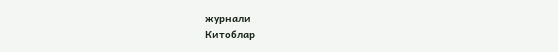журнали
Китоблар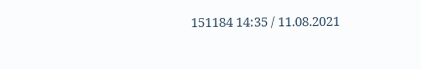151184 14:35 / 11.08.2021